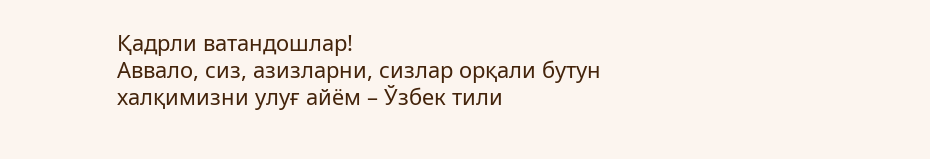Қадрли ватандошлар!
Аввало, сиз, азизларни, сизлар орқали бутун халқимизни улуғ айём – Ўзбек тили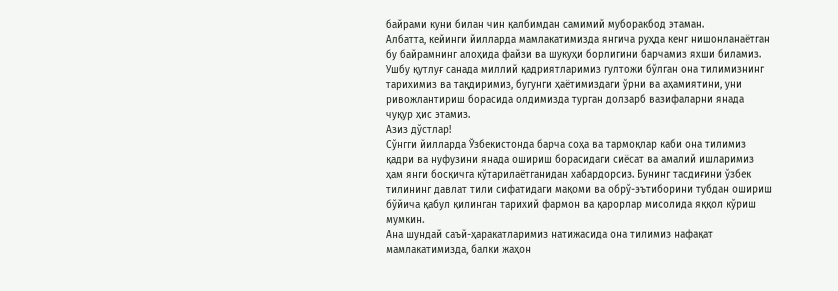байрами куни билан чин қалбимдан самимий муборакбод этаман.
Албатта, кейинги йилларда мамлакатимизда янгича руҳда кенг нишонланаётган бу байрамнинг алоҳида файзи ва шукуҳи борлигини барчамиз яхши биламиз. Ушбу қутлуғ санада миллий қадриятларимиз гултожи бўлган она тилимизнинг тарихимиз ва тақдиримиз, бугунги ҳаётимиздаги ўрни ва аҳамиятини, уни ривожлантириш борасида олдимизда турган долзарб вазифаларни янада чуқур ҳис этамиз.
Азиз дўстлар!
Сўнгги йилларда Ўзбекистонда барча соҳа ва тармоқлар каби она тилимиз қадри ва нуфузини янада ошириш борасидаги сиёсат ва амалий ишларимиз ҳам янги босқичга кўтарилаётганидан хабардорсиз. Бунинг тасдиғини ўзбек тилининг давлат тили сифатидаги мақоми ва обрў-эътиборини тубдан ошириш бўйича қабул қилинган тарихий фармон ва қарорлар мисолида яққол кўриш мумкин.
Ана шундай саъй-ҳаракатларимиз натижасида она тилимиз нафақат мамлакатимизда, балки жаҳон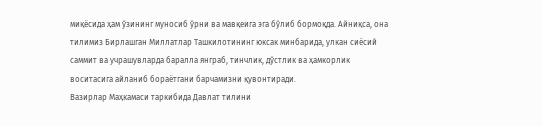миқёсида ҳам ўзининг муносиб ўрни ва мавқеига эга бўлиб бормоқда. Айниқса, она тилимиз Бирлашган Миллатлар Ташкилотининг юксак минбарида, улкан сиёсий саммит ва учрашувларда баралла янграб, тинчлик, дўстлик ва ҳамкорлик воситасига айланиб бораётгани барчамизни қувонтиради.
Вазирлар Маҳкамаси таркибида Давлат тилини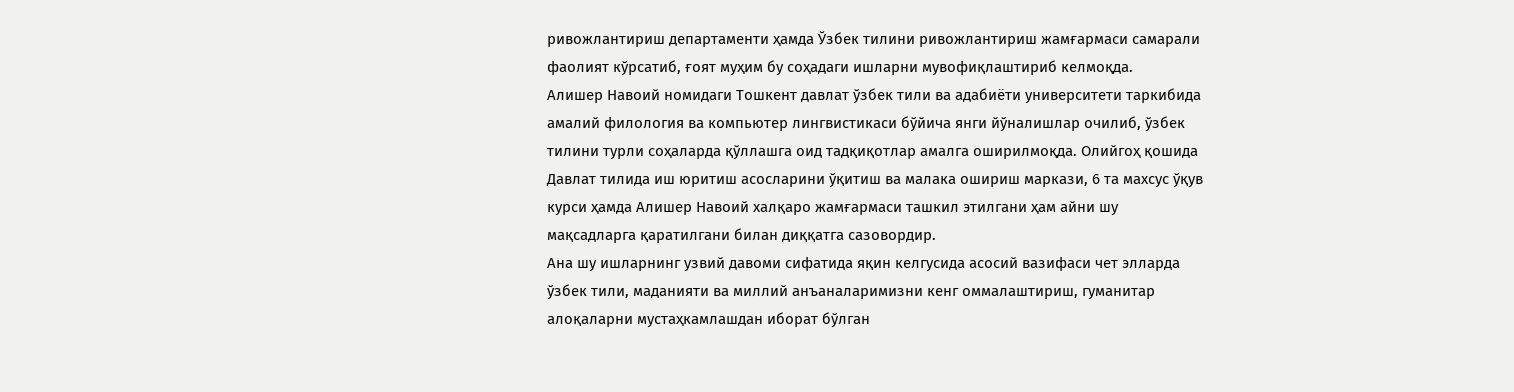ривожлантириш департаменти ҳамда Ўзбек тилини ривожлантириш жамғармаси самарали фаолият кўрсатиб, ғоят муҳим бу соҳадаги ишларни мувофиқлаштириб келмоқда.
Алишер Навоий номидаги Тошкент давлат ўзбек тили ва адабиёти университети таркибида амалий филология ва компьютер лингвистикаси бўйича янги йўналишлар очилиб, ўзбек тилини турли соҳаларда қўллашга оид тадқиқотлар амалга оширилмоқда. Олийгоҳ қошида Давлат тилида иш юритиш асосларини ўқитиш ва малака ошириш маркази, 6 та махсус ўқув курси ҳамда Алишер Навоий халқаро жамғармаси ташкил этилгани ҳам айни шу мақсадларга қаратилгани билан диққатга сазовордир.
Ана шу ишларнинг узвий давоми сифатида яқин келгусида асосий вазифаси чет элларда ўзбек тили, маданияти ва миллий анъаналаримизни кенг оммалаштириш, гуманитар алоқаларни мустаҳкамлашдан иборат бўлган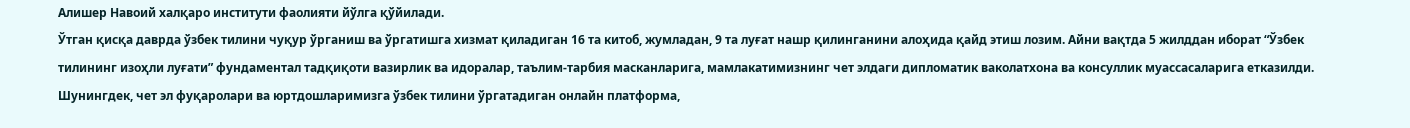Алишер Навоий халқаро институти фаолияти йўлга қўйилади.
Ўтган қисқа даврда ўзбек тилини чуқур ўрганиш ва ўргатишга хизмат қиладиган 16 та китоб, жумладан, 9 та луғат нашр қилинганини алоҳида қайд этиш лозим. Айни вақтда 5 жилддан иборат “Ўзбек тилининг изоҳли луғати” фундаментал тадқиқоти вазирлик ва идоралар, таълим-тарбия масканларига, мамлакатимизнинг чет элдаги дипломатик ваколатхона ва консуллик муассасаларига етказилди. Шунингдек, чет эл фуқаролари ва юртдошларимизга ўзбек тилини ўргатадиган онлайн платформа,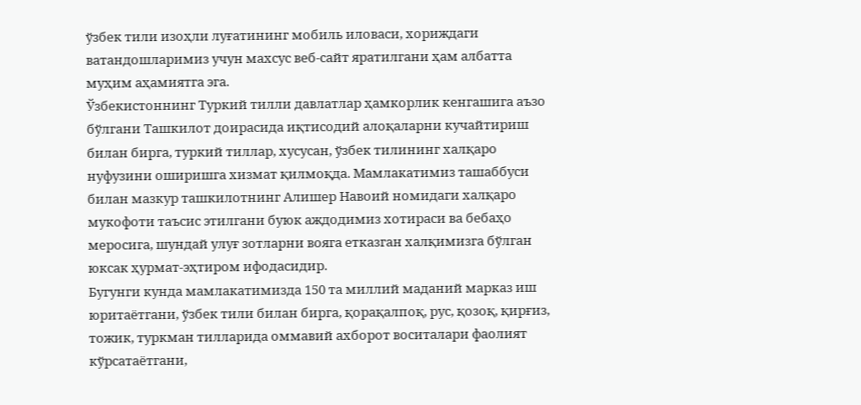ўзбек тили изоҳли луғатининг мобиль иловаси, хориждаги ватандошларимиз учун махсус веб-сайт яратилгани ҳам албатта муҳим аҳамиятга эга.
Ўзбекистоннинг Туркий тилли давлатлар ҳамкорлик кенгашига аъзо бўлгани Ташкилот доирасида иқтисодий алоқаларни кучайтириш билан бирга, туркий тиллар, хусусан, ўзбек тилининг халқаро нуфузини оширишга хизмат қилмоқда. Мамлакатимиз ташаббуси билан мазкур ташкилотнинг Алишер Навоий номидаги халқаро мукофоти таъсис этилгани буюк аждодимиз хотираси ва бебаҳо меросига, шундай улуғ зотларни вояга етказган халқимизга бўлган юксак ҳурмат-эҳтиром ифодасидир.
Бугунги кунда мамлакатимизда 150 та миллий маданий марказ иш юритаётгани, ўзбек тили билан бирга, қорақалпоқ, рус, қозоқ, қирғиз, тожик, туркман тилларида оммавий ахборот воситалари фаолият кўрсатаётгани,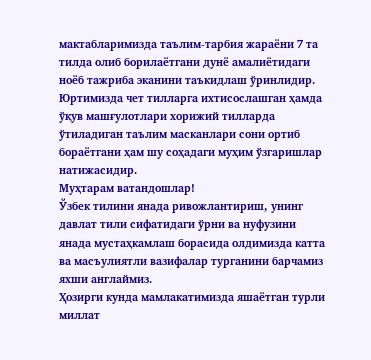мактабларимизда таълим-тарбия жараёни 7 та тилда олиб борилаётгани дунё амалиётидаги ноёб тажриба эканини таъкидлаш ўринлидир. Юртимизда чет тилларга ихтисослашган ҳамда ўқув машғулотлари хорижий тилларда ўтиладиган таълим масканлари сони ортиб бораётгани ҳам шу соҳадаги муҳим ўзгаришлар натижасидир.
Муҳтарам ватандошлар!
Ўзбек тилини янада ривожлантириш, унинг давлат тили сифатидаги ўрни ва нуфузини янада мустаҳкамлаш борасида олдимизда катта ва масъулиятли вазифалар турганини барчамиз яхши англаймиз.
Ҳозирги кунда мамлакатимизда яшаётган турли миллат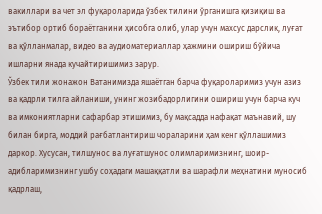вакиллари ва чет эл фуқароларида ўзбек тилини ўрганишга қизиқиш ва эътибор ортиб бораётганини ҳисобга олиб, улар учун махсус дарслик, луғат ва қўлланмалар, видео ва аудиоматериаллар ҳажмини ошириш бўйича ишларни янада кучайтиришимиз зарур.
Ўзбек тили жонажон Ватанимизда яшаётган барча фуқароларимиз учун азиз ва қадрли тилга айланиши, унинг жозибадорлигини ошириш учун барча куч ва имкониятларни сафарбар этишимиз, бу мақсадда нафақат маънавий, шу билан бирга, моддий рағбатлантириш чораларини ҳам кенг қўллашимиз даркор. Хусусан, тилшунос ва луғатшунос олимларимизнинг, шоир-адибларимизнинг ушбу соҳадаги машаққатли ва шарафли меҳнатини муносиб қадрлаш,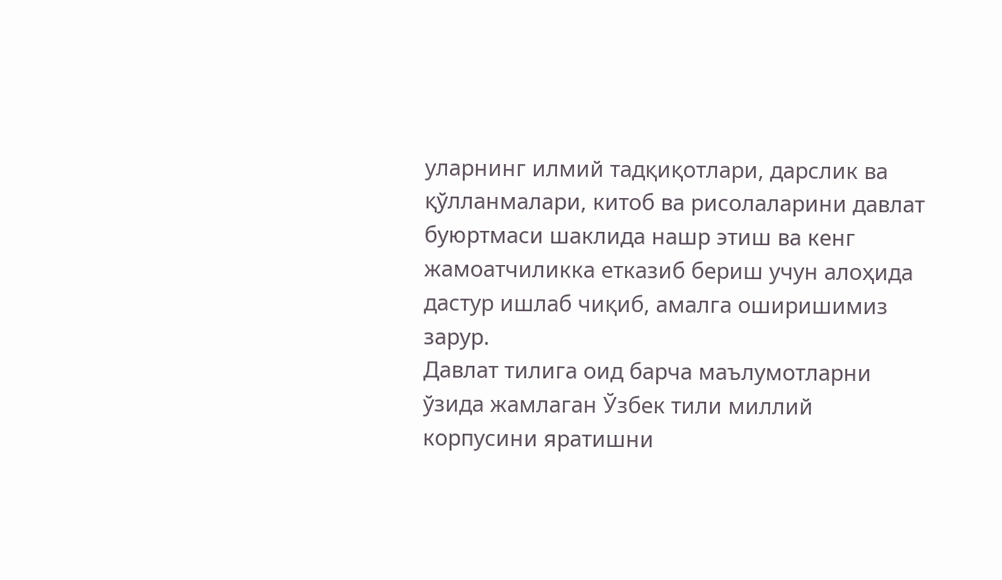уларнинг илмий тадқиқотлари, дарслик ва қўлланмалари, китоб ва рисолаларини давлат буюртмаси шаклида нашр этиш ва кенг жамоатчиликка етказиб бериш учун алоҳида дастур ишлаб чиқиб, амалга оширишимиз зарур.
Давлат тилига оид барча маълумотларни ўзида жамлаган Ўзбек тили миллий корпусини яратишни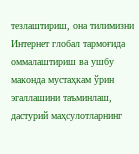тезлаштириш, она тилимизни Интернет глобал тармоғида оммалаштириш ва ушбу маконда мустаҳкам ўрин эгаллашини таъминлаш, дастурий маҳсулотларнинг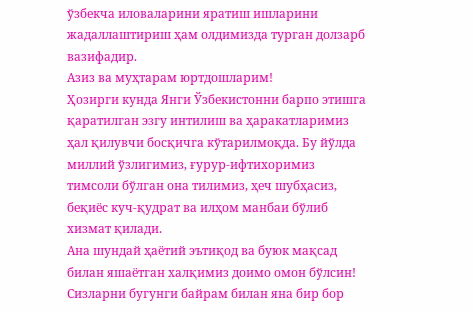ўзбекча иловаларини яратиш ишларини жадаллаштириш ҳам олдимизда турган долзарб вазифадир.
Азиз ва муҳтарам юртдошларим!
Ҳозирги кунда Янги Ўзбекистонни барпо этишга қаратилган эзгу интилиш ва ҳаракатларимиз ҳал қилувчи босқичга кўтарилмоқда. Бу йўлда миллий ўзлигимиз, ғурур-ифтихоримиз тимсоли бўлган она тилимиз, ҳеч шубҳасиз, беқиёс куч-қудрат ва илҳом манбаи бўлиб хизмат қилади.
Ана шундай ҳаётий эътиқод ва буюк мақсад билан яшаётган халқимиз доимо омон бўлсин!
Сизларни бугунги байрам билан яна бир бор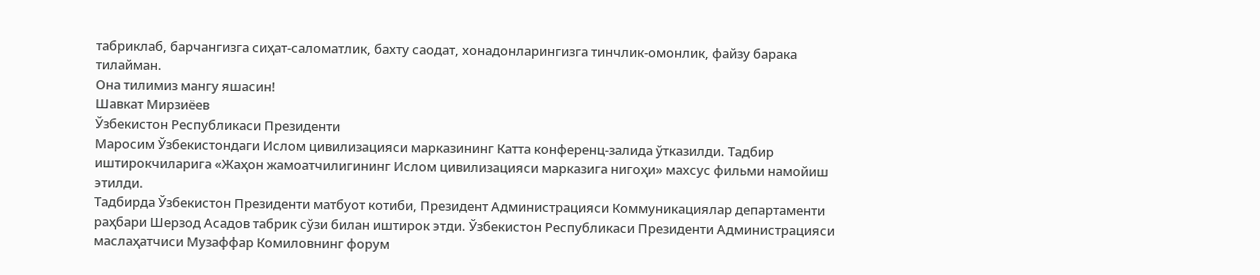табриклаб, барчангизга сиҳат-саломатлик, бахту саодат, хонадонларингизга тинчлик-омонлик, файзу барака тилайман.
Она тилимиз мангу яшасин!
Шавкат Мирзиёев
Ўзбекистон Республикаси Президенти
Маросим Ўзбекистондаги Ислом цивилизацияси марказининг Катта конференц-залида ўтказилди. Тадбир иштирокчиларига «Жаҳон жамоатчилигининг Ислом цивилизацияси марказига нигоҳи» махсус фильми намойиш этилди.
Тадбирда Ўзбекистон Президенти матбуот котиби, Президент Администрацияси Коммуникациялар департаменти раҳбари Шерзод Асадов табрик сўзи билан иштирок этди. Ўзбекистон Республикаси Президенти Администрацияси маслаҳатчиси Музаффар Комиловнинг форум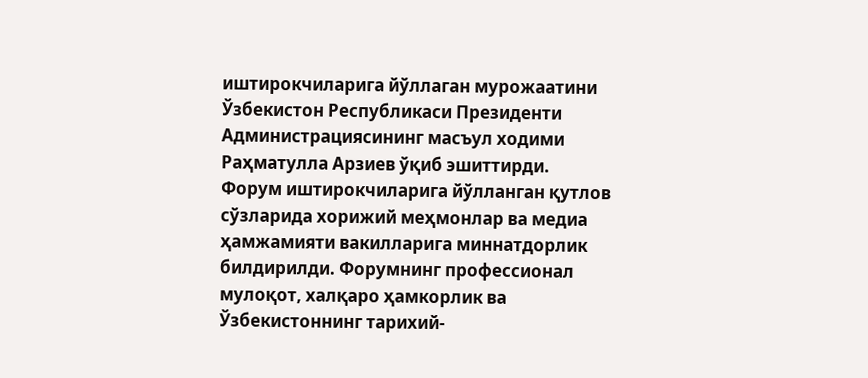иштирокчиларига йўллаган мурожаатини Ўзбекистон Республикаси Президенти Администрациясининг масъул ходими Раҳматулла Арзиев ўқиб эшиттирди.
Форум иштирокчиларига йўлланган қутлов сўзларида хорижий меҳмонлар ва медиа ҳамжамияти вакилларига миннатдорлик билдирилди. Форумнинг профессионал мулоқот, халқаро ҳамкорлик ва Ўзбекистоннинг тарихий-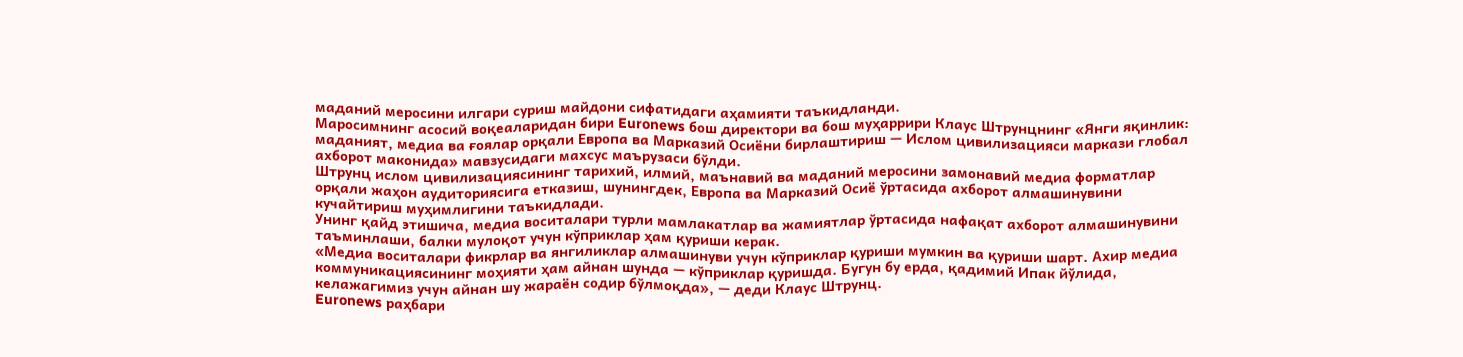маданий меросини илгари суриш майдони сифатидаги аҳамияти таъкидланди.
Маросимнинг асосий воқеаларидан бири Euronews бош директори ва бош муҳаррири Клаус Штрунцнинг «Янги яқинлик: маданият, медиа ва ғоялар орқали Европа ва Марказий Осиёни бирлаштириш — Ислом цивилизацияси маркази глобал ахборот маконида» мавзусидаги махсус маърузаси бўлди.
Штрунц ислом цивилизациясининг тарихий, илмий, маънавий ва маданий меросини замонавий медиа форматлар орқали жаҳон аудиториясига етказиш, шунингдек, Европа ва Марказий Осиё ўртасида ахборот алмашинувини кучайтириш муҳимлигини таъкидлади.
Унинг қайд этишича, медиа воситалари турли мамлакатлар ва жамиятлар ўртасида нафақат ахборот алмашинувини таъминлаши, балки мулоқот учун кўприклар ҳам қуриши керак.
«Медиа воситалари фикрлар ва янгиликлар алмашинуви учун кўприклар қуриши мумкин ва қуриши шарт. Ахир медиа коммуникациясининг моҳияти ҳам айнан шунда — кўприклар қуришда. Бугун бу ерда, қадимий Ипак йўлида, келажагимиз учун айнан шу жараён содир бўлмоқда», — деди Клаус Штрунц.
Euronews раҳбари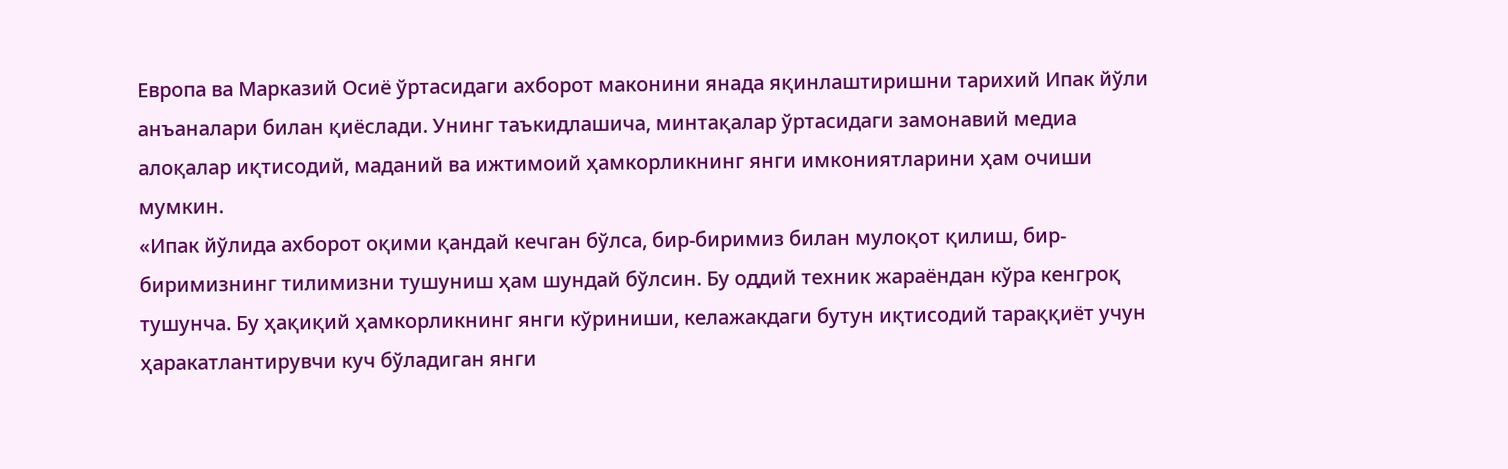Европа ва Марказий Осиё ўртасидаги ахборот маконини янада яқинлаштиришни тарихий Ипак йўли анъаналари билан қиёслади. Унинг таъкидлашича, минтақалар ўртасидаги замонавий медиа алоқалар иқтисодий, маданий ва ижтимоий ҳамкорликнинг янги имкониятларини ҳам очиши мумкин.
«Ипак йўлида ахборот оқими қандай кечган бўлса, бир-биримиз билан мулоқот қилиш, бир-биримизнинг тилимизни тушуниш ҳам шундай бўлсин. Бу оддий техник жараёндан кўра кенгроқ тушунча. Бу ҳақиқий ҳамкорликнинг янги кўриниши, келажакдаги бутун иқтисодий тараққиёт учун ҳаракатлантирувчи куч бўладиган янги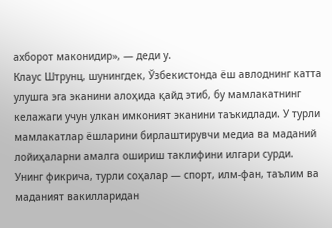ахборот маконидир», — деди у.
Клаус Штрунц, шунингдек, Ўзбекистонда ёш авлоднинг катта улушга эга эканини алоҳида қайд этиб, бу мамлакатнинг келажаги учун улкан имконият эканини таъкидлади. У турли мамлакатлар ёшларини бирлаштирувчи медиа ва маданий лойиҳаларни амалга ошириш таклифини илгари сурди.
Унинг фикрича, турли соҳалар — спорт, илм-фан, таълим ва маданият вакилларидан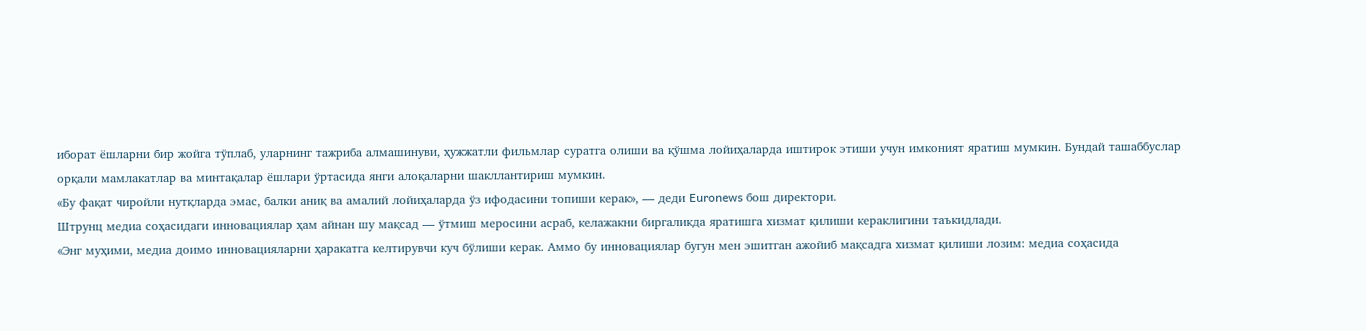иборат ёшларни бир жойга тўплаб, уларнинг тажриба алмашинуви, ҳужжатли фильмлар суратга олиши ва қўшма лойиҳаларда иштирок этиши учун имконият яратиш мумкин. Бундай ташаббуслар орқали мамлакатлар ва минтақалар ёшлари ўртасида янги алоқаларни шакллантириш мумкин.
«Бу фақат чиройли нутқларда эмас, балки аниқ ва амалий лойиҳаларда ўз ифодасини топиши керак», — деди Euronews бош директори.
Штрунц медиа соҳасидаги инновациялар ҳам айнан шу мақсад — ўтмиш меросини асраб, келажакни биргаликда яратишга хизмат қилиши кераклигини таъкидлади.
«Энг муҳими, медиа доимо инновацияларни ҳаракатга келтирувчи куч бўлиши керак. Аммо бу инновациялар бугун мен эшитган ажойиб мақсадга хизмат қилиши лозим: медиа соҳасида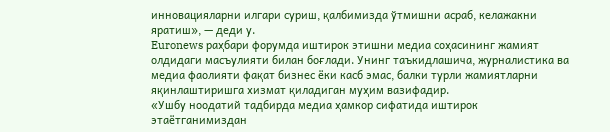инновацияларни илгари суриш, қалбимизда ўтмишни асраб, келажакни яратиш», — деди у.
Euronews раҳбари форумда иштирок этишни медиа соҳасининг жамият олдидаги масъулияти билан боғлади. Унинг таъкидлашича, журналистика ва медиа фаолияти фақат бизнес ёки касб эмас, балки турли жамиятларни яқинлаштиришга хизмат қиладиган муҳим вазифадир.
«Ушбу ноодатий тадбирда медиа ҳамкор сифатида иштирок этаётганимиздан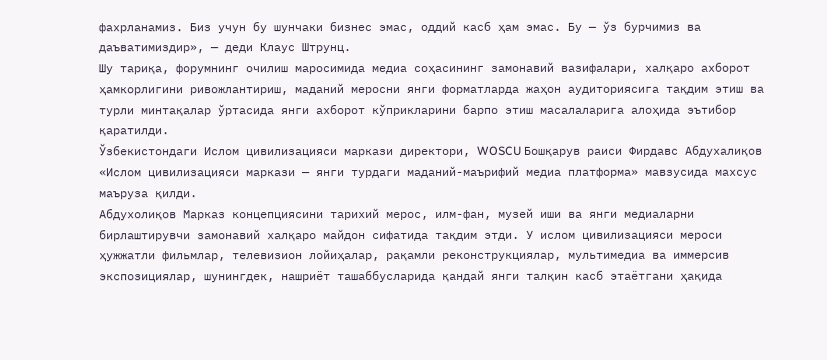фахрланамиз. Биз учун бу шунчаки бизнес эмас, оддий касб ҳам эмас. Бу — ўз бурчимиз ва даъватимиздир», — деди Клаус Штрунц.
Шу тариқа, форумнинг очилиш маросимида медиа соҳасининг замонавий вазифалари, халқаро ахборот ҳамкорлигини ривожлантириш, маданий меросни янги форматларда жаҳон аудиториясига тақдим этиш ва турли минтақалар ўртасида янги ахборот кўприкларини барпо этиш масалаларига алоҳида эътибор қаратилди.
Ўзбекистондаги Ислом цивилизацияси маркази директори, WOSCU Бошқарув раиси Фирдавс Абдухалиқов «Ислом цивилизацияси маркази — янги турдаги маданий-маърифий медиа платформа» мавзусида махсус маъруза қилди.
Абдухолиқов Марказ концепциясини тарихий мерос, илм-фан, музей иши ва янги медиаларни бирлаштирувчи замонавий халқаро майдон сифатида тақдим этди. У ислом цивилизацияси мероси ҳужжатли фильмлар, телевизион лойиҳалар, рақамли реконструкциялар, мультимедиа ва иммерсив экспозициялар, шунингдек, нашриёт ташаббусларида қандай янги талқин касб этаётгани ҳақида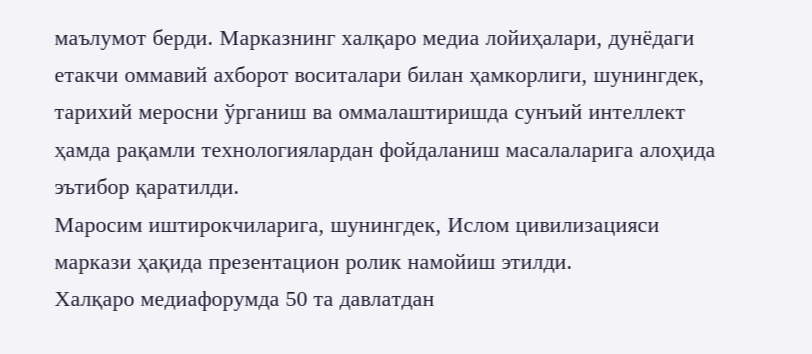маълумот берди. Марказнинг халқаро медиа лойиҳалари, дунёдаги етакчи оммавий ахборот воситалари билан ҳамкорлиги, шунингдек, тарихий меросни ўрганиш ва оммалаштиришда сунъий интеллект ҳамда рақамли технологиялардан фойдаланиш масалаларига алоҳида эътибор қаратилди.
Маросим иштирокчиларига, шунингдек, Ислом цивилизацияси маркази ҳақида презентацион ролик намойиш этилди.
Халқаро медиафорумда 50 та давлатдан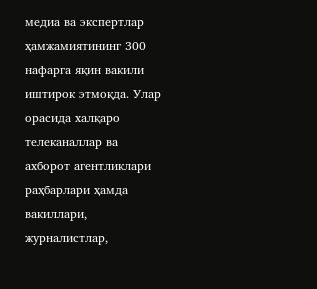медиа ва экспертлар ҳамжамиятининг 300 нафарга яқин вакили иштирок этмоқда. Улар орасида халқаро телеканаллар ва ахборот агентликлари раҳбарлари ҳамда вакиллари, журналистлар,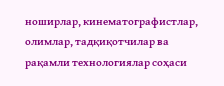ноширлар, кинематографистлар, олимлар, тадқиқотчилар ва рақамли технологиялар соҳаси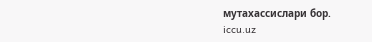мутахассислари бор.
iccu.uz